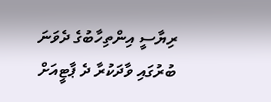ރިޔާސީ އިންތިހާބުގެ ދެވަނަ ބުރުގައި ވާދަކުރާ ދެ ޕާޓީއަށް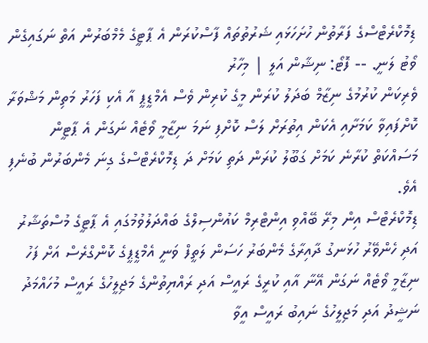ޑިމޮކްރެޓްސްގެ ފަރާތުން ހުށަހަޅައި ޝަރުތުތައް ފާސްކުރަން އެ ޕާޓީގެ މެމްބަރުން އަތް ނަގައިގެން ވޯޓު ލަނީ. -- ފޮޓޯ: ނިޝާން އަލީ | މިހާރު
ވެރިކަން ކުރުމުގެ ނިޒާމް ބަދަލު ކުރަން މީގެ ކުރިން ވެސް އެމްޑީޕީ އާ އެކި ފަހަރު މަތިން މަޝްވަރާ ކޮށްފައިވާ ކަމަށާއި އެކަން އިތުރަށް ލަސް ކޮށްފި ނަމަ ނިޒާމީ ވޯޓެއް ނަގަން އެ ޕާޓީން މަސައްކަތް ކުރާނެ ކަމަށް ގަބޫލު ކުރަން ދަތި ކަމަށް ދަ ޑިމޮކްރެޓްސްގެ ގިނަ މެންބަރުން ބުނެފި އެވެ.
ޑިމޮކްރެޓްސް އިން މިރޭ ބޭއްވި އިންޓްރިމް ކައުންސިލްގެ ބައްދަލުވުމުގައި އެ ޕާޓީގެ މުސްތަޝާރު އަދި ހެންވޭރު ހުޅަނގު ދާއިރާގެ މެންބަރު ހަސަން ލަތީފް ވަނީ އެމްޑީޕީގެ ކޮންގްރެސް އަށް ފަހު ނިޒާމީ ވޯޓެއް ނަގަން އޭނާ އާއި ކުރީގެ ރައީސް އަދި ރައްޔިތުންގެ މަޖިލީހުގެ ރައީސް މުހައްމަދު ނަޝީދު އަދި މަޖިލީހުގެ ނައިބު ރައީސް އީވާ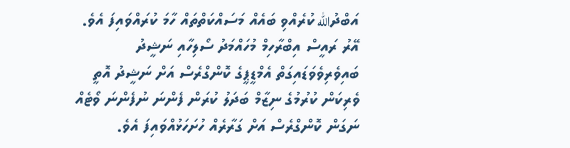އަބްދުالله ކުރެއްވި ބައެއް މަސައްކަތްތައް ހާމަ ކުރައްވައިފަ އެވެ.
އޭރު ރައީސް އިބްރާހިމް މުހައްމަދު ސޯލިހާއި ނަޝީދު ބައިވެރިވެވަޑައިގަތް އެމްޑީޕީގެ ކޮންގްރެސް އަށް ނަޝީދު އޮތީ ވެރިކަން ކުރުމުގެ ނިޒާމް ބަދަލު ކުރަން ފެންނަ ނުފެންނަ ވޯޓެއް ނަގަން ކޮންގްރެސް އަށް ގަރާރެއް ހުށަހަޅުއްވައިފަ އެވެ.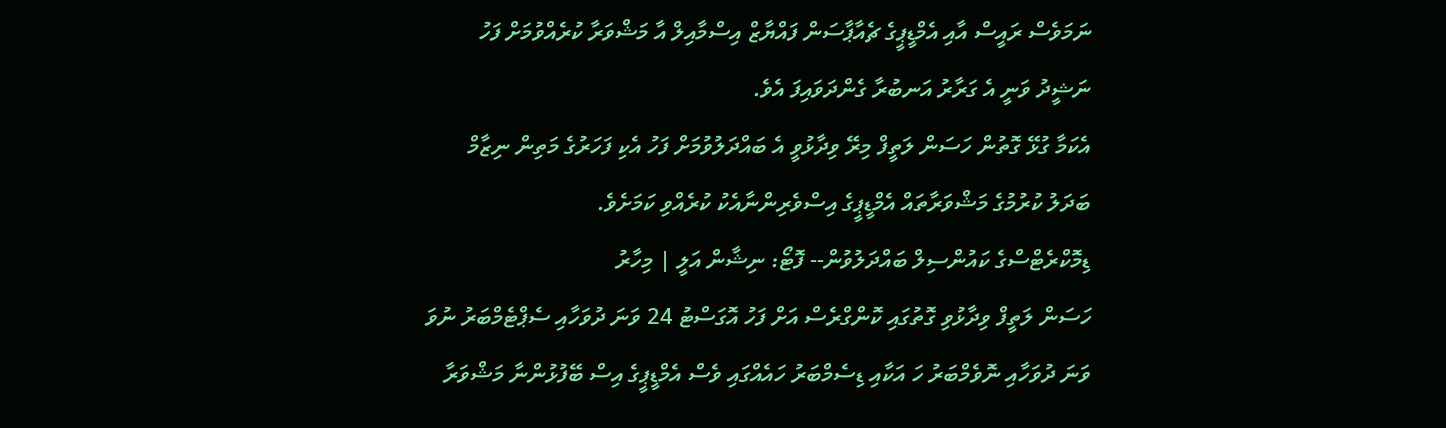ނަމަވެސް ރައީސް އާއި އެމްޑީޕީގެ ޗެއާޕާސަން ފައްޔާޒް އިސްމާއިލް އާ މަޝްވަރާ ކުރެއްވުމަށް ފަހު ނަޝީދު ވަނީ އެ ގަރާރު އަނބުރާ ގެންދަވައިފަ އެވެ.
އެކަމާ ގުޅޭ ގޮތުން ހަސަން ލަތީފް މިރޭ ވިދާޅުވީ އެ ބައްދަލުވުމަށް ފަހު އެކި ފަހަރުގެ މަތިން ނިޒާމް ބަދަލު ކުރުމުގެ މަޝްވަރާތައް އެމްޑީޕީގެ އިސްވެރިންނާއެކު ކުރެއްވި ކަމަށެވެ.
ޑިމޮކްރެޓްސްގެ ކައުންސިލް ބައްދަލުވުން-- ފޮޓޯ: ނިޝާން އަލީ | މިހާރު
ހަސަން ލަތީފް ވިދާޅުވި ގޮތުގައި ކޮންގްރެސް އަށް ފަހު އޮގަސްޓު 24 ވަނަ ދުވަހާއި ސެޕްޓެމްބަރު ނުވަ ވަނަ ދުވަހާއި ނޮވެމްބަރު ހަ އަކާއި ޑިސެމްބަރު ހައެއްގައި ވެސް އެމްޑީޕީގެ އިސް ބޭފުޅުންނާ މަޝްވަރާ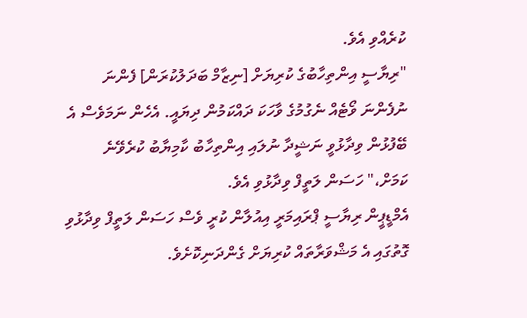ކުރެއްވި އެވެ.
"ރިޔާސީ އިންތިހާބުގެ ކުރިޔަށް [ނިޒާމް ބަދަލުކުރަން] ފެންނަ ނުފެންނަ ވޯޓެއް ނެގުމުގެ ވާހަކަ ދައްކަމުން ދިޔައީ. އެހެން ނަމަވެސް އެ ބޭފުޅުން ވިދާޅުވީ ނަޝީދާ ނުލައި އިންތިހާބު ކާމިޔާބު ކުރެވޭނެ ކަމަށް،" ހަސަން ލަތީފް ވިދާޅުވި އެވެ.
އެމްޑީޕީން ރިޔާސީ ޕްރައިމަރީ އިއުލާން ކުރީ ވެސް ހަސަން ލަތީފް ވިދާޅުވި ގޮތުގައި އެ މަޝްވަރާތައް ކުރިޔަށް ގެންދަނިކޮށެވެ.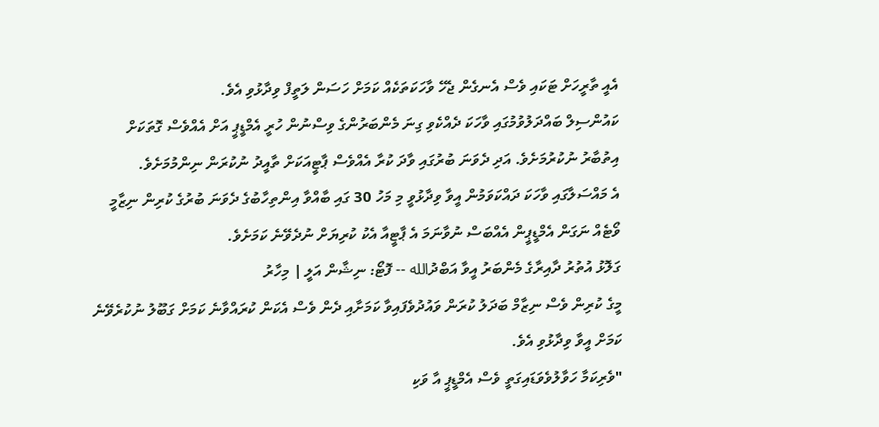އެއީ ތާރީހަށް ޓަކައި ވެސް އެނގެން ޖެހޭ ވާހަކަތަކެއް ކަމަށް ހަސަން ލަތީފް ވިދާޅުވި އެވެ.
ކައުންސިލް ބައްދަލުވުމުގައި ވާހަކަ ދެއްކެވި ގިނަ މެންބަރުންގެ ވިސްނުން ހުރީ އެމްޑީޕީ އަށް އެއްވެސް ގޮތަކަށް އިތުބާރު ނުކުރުމަށެވެ. އަދި ދެވަނަ ބުރުގައި ވާދަ ކުރާ އެއްވެސް ޕާޓީއަކަށް ތާއީދު ނުކުރަން ނިންމުމަށެވެ.
އެ މައްސަލާގައި ވާހަކަ ދައްކަވަމުން އީވާ ވިދާޅުވީ މި މަހު 30 ގައި ބާއްވާ އިންތިހާބުގެ ދެވަނަ ބުރުގެ ކުރިން ނިޒާމީ ވޯޓެއް ނަގަން އެމްޑީޕީން އެއްބަސް ނުވާނަމަ އެ ޕާޓީއާ އެކު ކުރިޔަށް ނުދެވޭނެ ކަމަށެވެ.
ގަލޮޅު އުތުރު ދާއިރާގެ މެންބަރު އީވާ އަބްދުالله -- ފޮޓޯ: ނިޝާން އަލީ | މިހާރު
މީގެ ކުރިން ވެސް ނިޒާމް ބަދަލު ކުރަން ވައުދުވެފައިވާ ކަމަށާއި ދެން ވެސް އެކަން ކުރައްވާނެ ކަމަށް ގަބޫލު ނުކުރެވޭނެ ކަމަށް އީވާ ވިދާޅުވި އެވެ.
"ވެރިކަމާ ހަވާލުވެވަޑައިގަތީ ވެސް އެމްޑީޕީ އާ ވަކި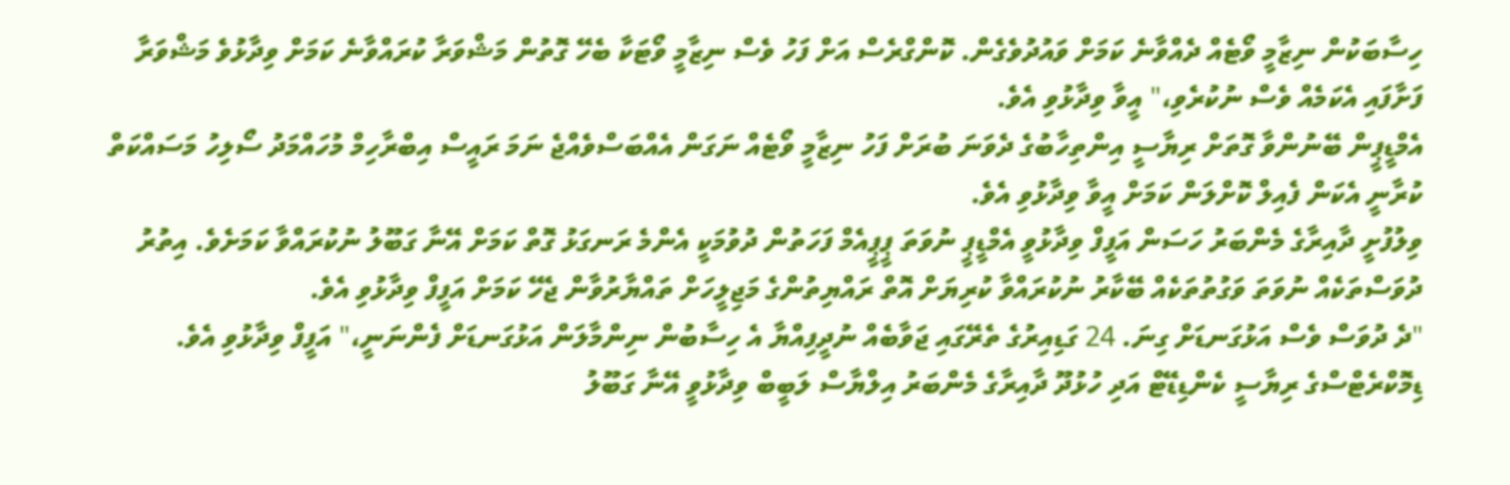ހިސާބަކުން ނިޒާމީ ވޯޓެއް ދެއްވާނެ ކަމަށް ވައުދުވެގެން. ކޮންގްރެސް އަށް ފަހު ވެސް ނިޒާމީ ވޯޓަކާ ބެހޭ ގޮތުން މަޝްވަރާ ކުރައްވާނެ ކަމަށް ވިދާޅުވެ މަޝްވަރާ ފަށާފައި އެކަމެއް ވެސް ނުކުރެވި،" އީވާ ވިދާޅުވި އެވެ.
އެމްޑީޕީން ބޭނުންވާ ގޮތަށް ރިޔާސީ އިންތިހާބުގެ ދެވަނަ ބުރަށް ފަހު ނިޒާމީ ވޯޓެއް ނަގަން އެއްބަސްވެއްޖެ ނަމަ ރައީސް އިބްރާހިމް މުހައްމަދު ސޯލިހު މަސައްކަތް ކުރާނީ އެކަން ފެއިލް ކޮށްލަން ކަމަށް އީވާ ވިދާޅުވި އެވެ.
ވިލުފުށީ ދާއިރާގެ މެންބަރު ހަސަން އަފީފް ވިދާޅުވީ އެމްޑީޕީ ނުވަތަ ޕީޕީއެމް ފަހަތުން ދުވުމަކީ އެންމެ ރަނގަޅު ގޮތް ކަމަށް އޭނާ ގަބޫލު ނުކުރައްވާ ކަމަށެވެ. އިތުރު ދުވަސްތަކެއް ނުވަތަ ވަގުތުތަކެއް ބޭކާރު ނުކުރައްވާ ކުރިޔަށް އޮތް ރައްޔިތުންގެ މަޖިލީހަށް ތައްޔާރުވާން ޖެހޭ ކަމަށް އަފީފް ވިދާޅުވި އެވެ.
"ދެ ދުވަސް ވެސް އަޅުގަނޑަށް ގިނަ. 24 ގަޑިއިރުގެ ތެރޭގައި ޖަވާބެއް ނުދީފިއްޔާ އެ ހިސާބުން ނިންމާލަން އަޅުގަނޑަށް ފެންނަނީ،" އަފީފް ވިދާޅުވި އެވެ.
ޑިމޮކްރެޓްސްގެ ރިޔާސީ ކެންޑިޑޭޓް އަދި ހުޅުދޫ ދާއިރާގެ މެންބަރު އިލްޔާސް ލަބީބް ވިދާޅުވީ އޭނާ ގަބޫލު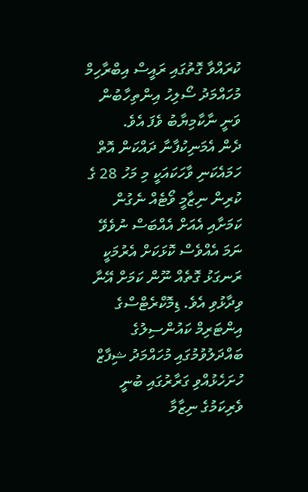ކުރައްވާ ގޮތުގައި ރައީސް އިބްރާހިމް މުހައްމަދު ސޯލިހު އިންތިހާބުން ވަނީ ނާކާމިޔާބު ވެފަ އެވެ.
ދެން އެމަނިކުފާނާ ދައްކަން އޮތް ހަމައެކަނި ވާހަކައަކީ މި މަހު 28 ގެ ކުރިން ނިޒާމީ ވޯޓެއް ނެގުން ކަމަށާއި އެއަށް އެއްބަސް ނުވެވޭ ނަމަ އެއްވެސް ކޮޅަކަށް އެރުމަކީ ރަނގަޅު ގޮތެއް ނޫން ކަމަށް އޭނާ ވިދާޅުވި އެވެ. ޑިމޮކްރެޓްސްގެ އިންޓަރިމް ކައުންސިލުގެ ބައްދަލުވުމުގައި މުހައްމަދު ޝިފާޒް ހުށަހެޅުއްވި ގަރާރުގައި ބުނީ ވެރިކަމުގެ ނިޒާމާ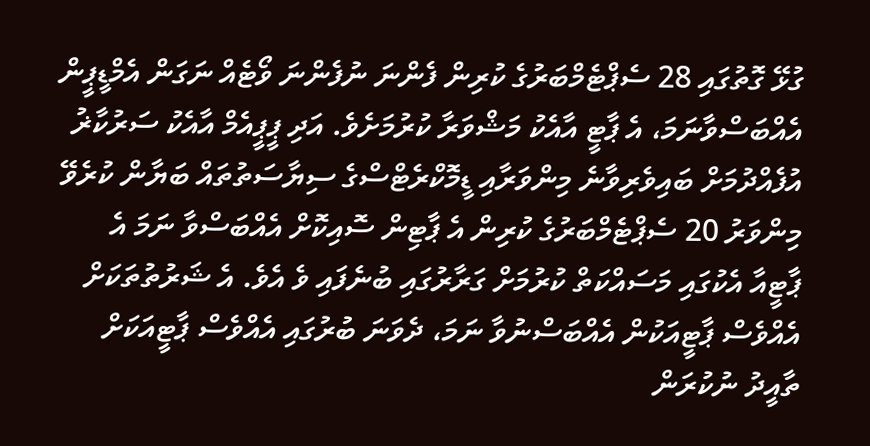ގުޅޭ ގޮތުގައި 28 ސެޕްޓެމްބަރުގެ ކުރިން ފެންނަ ނުފެންނަ ވޯޓެއް ނަގަން އެމްޑީޕީން އެއްބަސްވާނަމަ، އެ ޕާޓީ އާއެކު މަޝްވަރާ ކުރުމަށެވެ. އަދި ޕީޕީއެމް އާއެކު ސަރުކާޜު އުފެއްދުމަށް ބައިވެރިވާނެ މިންވަރާއި ޑީމޮކްރެޓްސްގެ ސިޔާސަތުތައް ބަޔާން ކުރެވޭ މިންވަރު 20 ސެޕްޓެމްބަރުގެ ކުރިން އެ ޕާޓިން ސޮއިކޮށް އެއްބަސްވާ ނަމަ އެ ޕާޓީއާ އެކުގައި މަސައްކަތް ކުރުމަށް ގަރާރުގައި ބުނެފައި ވެ އެވެ. އެ ޝަރުތުތަކަށް އެއްވެސް ޕާޓީއަކުން އެއްބަސްނުވާ ނަމަ، ދެވަނަ ބުރުގައި އެއްވެސް ޕާޓީއަކަށް ތާއީދު ނުކުރަން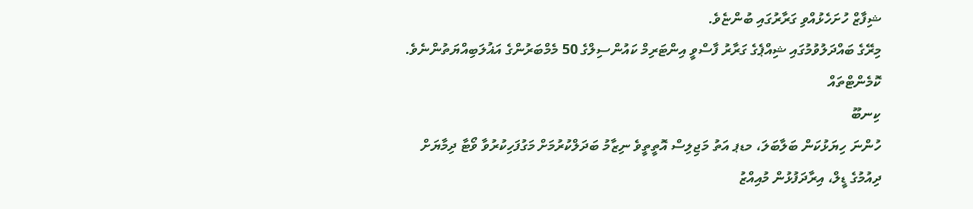ޝިފާޒް ހުށަހެޅުއްވި ގަރާރުގައި ބުންޏެވެ.
މިރޭގެ ބައްދަލުވުމުގައި ޝިއްޕެގެ ގަރާރު ފާސްވީ އިންޓަރިމް ކައުންސިލްގެ 50 މެމްބަރުންގެ އަޣުލަބިއްޔަތުންނެވެ.
ކޮމެންޓްތައް
ކިނބޫ
ހުންނަ ހިޔަޅުކަން ބަލާބަލަ، މޑޕ އަތު މަޖިލިސް އޮތީތީވެ ނިޒާމު ބަދަލްކުރުމަށް މަގުފަހިކުރުވާ ވޯޓާ ދިމާޔަށް ދިއުމުގެ ޑީލް، އިރާދަފުޅުން މުއިއްޒު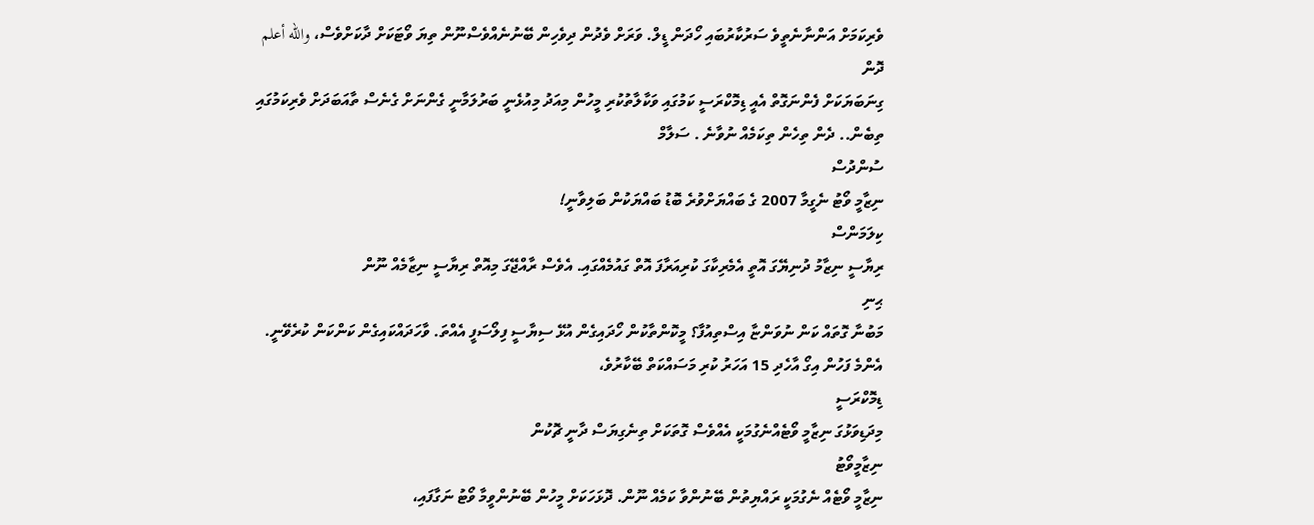ވެރިކަމަށް އަންނާނެތީވެ ސަރުކާރުބައި ހޯދަން ޑީލް. ވަރަށް ވެދުން ދިވެހިން ބޭނުނެއްވެސްނޫން ތިޔަ ވޯޓަކަށް ދާކަށްވެސް، والله أعلم
ދޮން
ގިނަބަޔަކަށް ފެންނަގޮތް އެއީ ޑިމޮކްރަސީ ކަމުގައި ވަކާލާތުކުރި މީހުން މިއަދު މިއުޅެނީ ބަރުލަމާނީ ގެންނަށް ގެނެސް ތާއަބަދަށް ވެރިކަމުގައި ތިބެން.. ދެން ތިހެން ތިކަމެއް ނުވާނެ . ސަލާމް
ސުންދުސް
ނިޒާމީ ވޯޓު ނެގީމާ 2007 ގެ ބައްޔަށްވުރެ ބޮޑު ބައްޔަކުން ބަލިވާނީ!
ކިލަމަންސް
ރިޔާސީ ނިޒާމު ދުނިޔޭގަ އޮތީ އެމެރިކާގަ ކުރިއަރާފަ އޮތް ގައުމެއްގައި. އެވެސް ރާއްޖޭގަ މިއޮތް ރިޔާސީ ނިޒާމެއް ނޫން
ޙިނި
މަބުނާ ގޮތައް ކަން ނުވަންޏާ އިސްތިއުފާ؟ މީކޮންތާކުން ހޯދައިގެން އުޅޭ ސިޔާސީ ފިލޯސަފީ އެއްތަ. ވާހަދައްކައިގެން ކަންކަން ކުރެވޭނީ. އެންމެ ފަހުން އިގޯ އާހެދި 15 އަހަރު ކުރި މަސައްކަތް ބޭކާރުވެ،
ޑިމޮކްރަސީ
މިދަޑިވަޅުގަ ނިޒާމީ ވޯޓެއްނެގުމަކީ އެއްވެސް ގޮތަކަށް ތިނެގިޔަސް ދާނީ ޗޮކުން
ނިޒާމީވޯޓު
ނިޒާމީ ވޯޓެއް ނެގުމަކީ ރައްޔިތުން ބޭނުންވާ ކަމެއް ނޫން. ދޮޅަހަކަށް މީހުން ބޭނުންވީމާ ވޯޓު ނަގާފައި،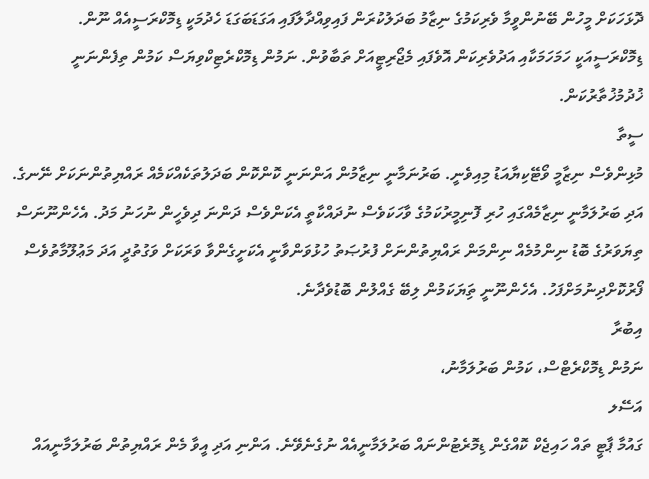ދޮޅަހަކަށް މީހުން ބޭނުންވީމާ ވެރިކަމުގެ ނިޒާމު ބަދަލުކުރަން ފައިވިއްދާލާފައި އަގަޑަބަގަޑަ ހެދުމަކީ ޑިމޮކްރަސީއެއް ނޫން. ޑިމޮކްރަސީއަކީ ހަމަހަމަކާއި އަދުވެރިކަން އޮވެފައި މެޖޯރިޓީއަށް ތަބާވުން. ނަމުން ޑިމޮކްރެޓިކްވިޔަސް ކަމުން ތިފެންނަނީ ޚުދުމުޚުތާރުކަން.
ސީތާ
މުޅިންވެސް ނިޒާމީ ވޯޓޭކިޔާއަޑު މިއިވެނީ. ބަރުނަމާނީ ނިޒާމުން އަންނަނީ ކޮންކޮން ބަދަލުތަކެއްކަމެއް ރައްޔިތުންނަކަށް ނޭނގެ. އަދި ބަރުލަމާނީ ނިޒާމެއްގައި ހުރި ފޮނިމީރުކަމުގެ ވާހަކަވެސް ނުދައްކާތީ އެކަންވެސް ދަންނަ ދިވެހީން ނުހަނު މަދު. އެހެންނޫނަސް ތިޔަވަރުގެ ބޮޑު ނިންމުމެއް ނިންމަން ރައްޔިތުންނަށް ފުރުޞަތު ހުޅުވަންވާނީ އެކަށީގެންވާ ވަރަކަށް ވަގުތުދީ އަދަ މަޢުލޫމާތުވެސް ފޯރުކޮށްދިނުމަށްފަހު. އެހެންނޫނީ ތިަޔަކަމުން ލިބޭ ގެއްލުން ބޮޑުވެދާނެ.
އިބުރާ
ނަމުން ޑިމޮކްރެޓްސް، ކަމުން ބަރުލަމާނު،
އަސޭލ
ގައުމާ ޕާޓީ ތައް ހައިޖެކް ކޮއްގެން ޑިމޮރެޓުންނައް ބަރުލަމާނީއެއް ނުގެނެވޭނެ. އަންނި އަދި އީވާ މެން ރައްޔިތުން ބަރުލަމާނީއައް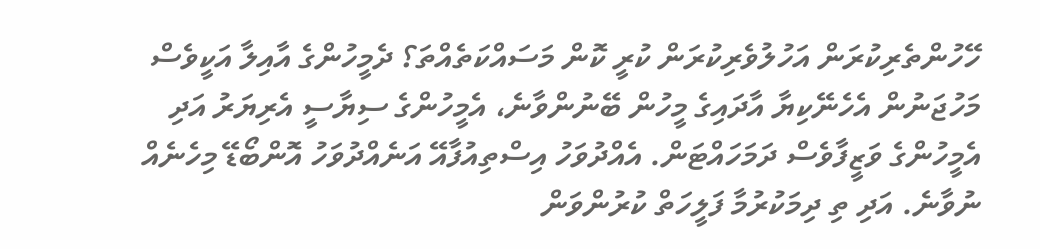ހޭހުންތެރިކުރަން އަހުލުވެރިކުރަން ކުރީ ކޮން މަސައްކަތެއްތަ؟ ދެމީހުންގެ އާއިލާ އަކީވެސް މަހުޖަނުން އެހެނޭކިޔާ އާދައިގެ މީހުން ބޭނުންވާނެ، އެމީހުންގެ ސިޔާސީ އެރިޔަރު އަދި އެމީހުންގެ ވަޒީފާވެސް ދަމަހައްޓަން. އެއްދުވަހު އިސްތިއުފާއޭ އަނެއްދުވަހު އޮންބޯޑޭ މިހެނެއް ނުވާނެ. އަދި ތި ދިމަކުރުމާ ފަލީހަތް ކުރުންވަން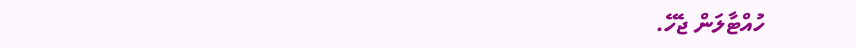ހުއްޓާލަން ޖެހޭ.